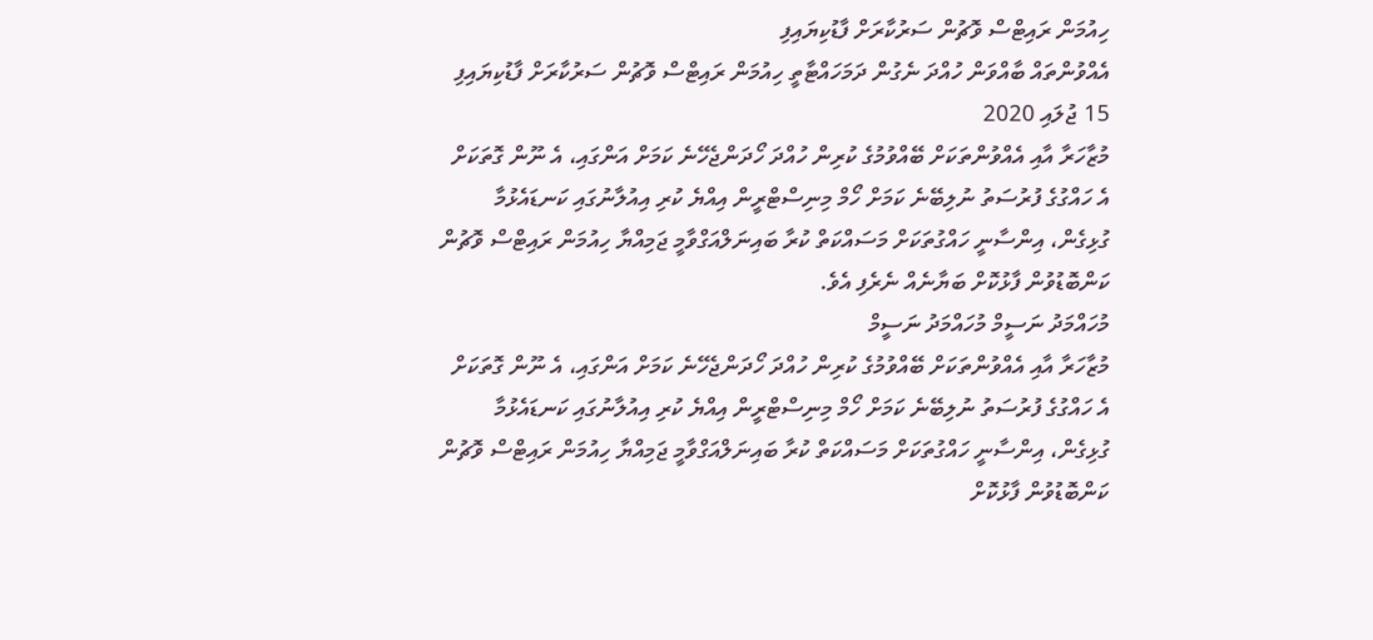ހިއުމަން ރައިޓްސް ވޮޗުން ސަރުކާރަށް ފާޑުކިޔައިފި
އެއްވުންތައް ބާއްވަން ހުއްދަ ނެގުން ދަމަހައްޓާތީ ހިއުމަން ރައިޓްސް ވޮޗުން ސަރުކާރަށް ފާޑުކިޔައިފި
15 ޖުލައި 2020
މުޒާހަރާ އާއި އެއްވުންތަކަށް ބޭއްވުމުގެ ކުރިން ހުއްދަ ހޯދަންޖެހޭނެ ކަމަށް އަންގައި، އެ ނޫން ގޮތަކަށް އެ ހައްގުގެ ފުރުސަތު ނުލިބޭނެ ކަމަށް ހޯމް މިނިސްޓްރީން އިއްޔެ ކުރި އިއުލާނުގައި ކަނޑައެޅުމާ ގުޅިގެން، އިންސާނީ ހައްގުތަކަށް މަސައްކަތް ކުރާ ބައިނަލްއަގްވާމީ ޖަމިއްޔާ ހިއުމަން ރައިޓްސް ވޮޗުން ކަންބޮޑުވުން ފާޅުކޮށް ބަޔާނެއް ނެރެފި އެވެ.
މުހައްމަދު ނަސީމް މުހައްމަދު ނަސީމް
މުޒާހަރާ އާއި އެއްވުންތަކަށް ބޭއްވުމުގެ ކުރިން ހުއްދަ ހޯދަންޖެހޭނެ ކަމަށް އަންގައި، އެ ނޫން ގޮތަކަށް އެ ހައްގުގެ ފުރުސަތު ނުލިބޭނެ ކަމަށް ހޯމް މިނިސްޓްރީން އިއްޔެ ކުރި އިއުލާނުގައި ކަނޑައެޅުމާ ގުޅިގެން، އިންސާނީ ހައްގުތަކަށް މަސައްކަތް ކުރާ ބައިނަލްއަގްވާމީ ޖަމިއްޔާ ހިއުމަން ރައިޓްސް ވޮޗުން ކަންބޮޑުވުން ފާޅުކޮށް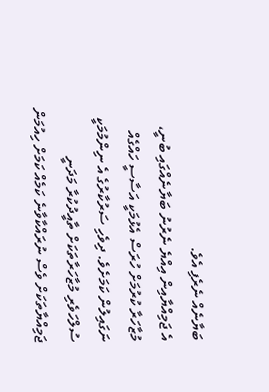ބަޔާނެއް ނެރެފި އެވެ.
އެ ޖަމިއްޔާއިން އިއްޔެ ނެރުނު ބަޔާނެއްގައި ބުނީ، މުޒާހަރާ ކުރުމަށް ހުރަސް އެޅުމަކީ އަސާސީ ހައްގެއް ނަގައިލުން ކަމަށެވެ. ދިވެހި ސަރުކާރުގެ އެ ނިންމުމަކީ ސުލްހަވެރި މުޒާހަރާތަކަށް ތާއީދުކުރާ މަދަނީ ޖަމިއްޔާތަކަށް ވެސް ނުރައްކާވާނެ ކަމެއް ކަމަށް ހިއުމަން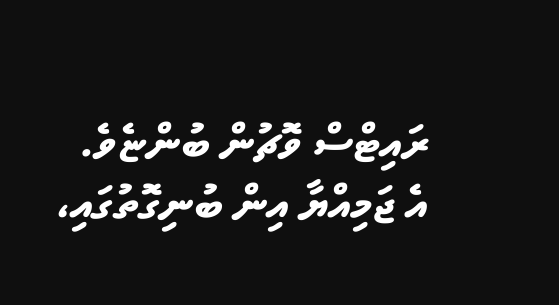ރައިޓްސް ވޮޗުން ބުންޏެވެ.
އެ ޖަމިއްޔާ އިން ބުނިގޮތުގައި،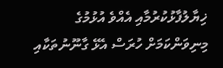ޚިޔާލުފާޅުކުރުމާއި އެއްވެ އުޅުމުގެ މިނިވަންކަމަށް ހުރަސް އެޅޭ ގާނޫނުތަކާއި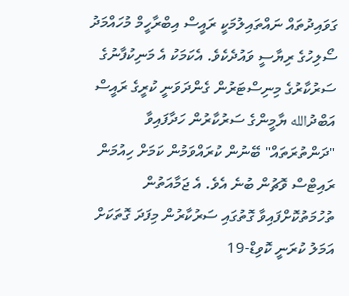ގަވައިދުތައް ނައްތައިލުމަކީ ރައީސް އިބްރާހީމް މުހައްމަދު ސޯލިހުގެ ރިޔާސީ ވައުދެކެވެ. އެކަމަކު އެ މަނިކުފާނުގެ ސަރުކާރުގެ މިނިސްޓަރުން ގެންދަވަނީ ކުރީގެ ރައީސް އަބްދުالله ޔާމީންގެ ސަރުކާރުން ހަދާފައިވާ "ދަންތުރަތައް" ބޭނުން ކުރައްވަމުން ކަމަށް ހިއުމަން ރައިޓްސް ވޮޗުން ބުނެ އެވެ. އެ ޖަމާއަތުން ތުހުމަތުކޮށްފައިވާ ގޮތުގައި ސަރުކާރުން މިފަދަ ގޮތަކަށް އަމަލު ކުރަނީ ކޮވިޑް-19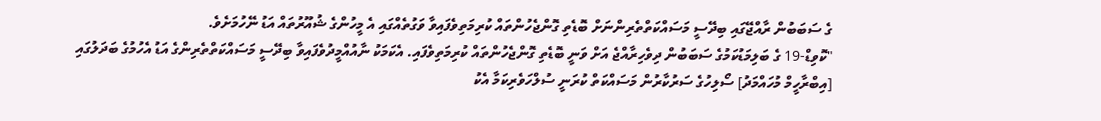ގެ ސަބަބުން ރާއްޖޭގައި ބިދޭސީ މަސައްކަތްތެރިންނަށް ބޮޑެތި ގޮންޖެހުންތައް ކުރިމަތިވެފައިވާ ވަގުތެއްގައި އެ މީހުންގެ ޝުއޫރުތައް އަޑު ނޭހުމަށެވެ.
"ކޮވިޑް-19 ގެ ބަލިމަޑުކަމުގެ ސަބަބުން ދިވެހިރާއްޖެ އަށް ވަނީ ބޮޑެތި ގޮންޖެހުންތައް ކުރިމަތިވެފައި. އެކަމަކު ނާއުއްމީދުވެފައިވާ ބިދޭސީ މަސައްކަތްތެރިންގެ އަޑު އެހުމުގެ ބަދަލުގައި [އިބްރާހީމް މުހައްމަދު] ސޯލިހުގެ ސަރުކާރުން މަސައްކަތް ކުރަނީ ސުލްހަވެރިކަމާ އެކު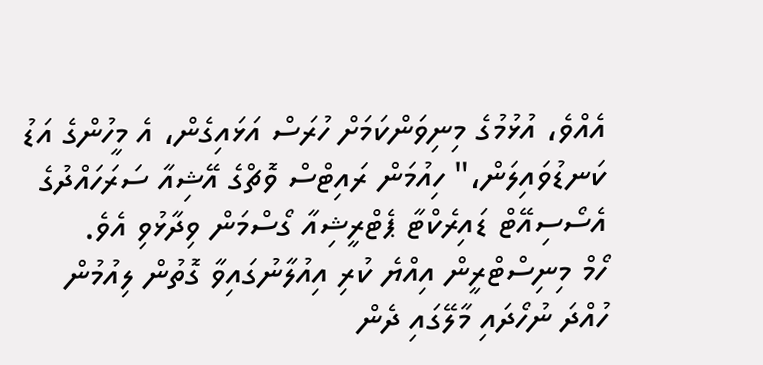އެއްވެ، އުޅުމުގެ މިނިވަންކަމަށް ހުރަސް އަޅައިގެން، އެ މީހުންގެ އަޑު ކަނޑުވައިލަން،" ހިއުމަން ރައިޓްސް ވޮޗްގެ އޭޝިއާ ސަރަހައްދުގެ އެސޯސިއޭޓް ޑައިރެކްޓާ ޕެޓްރީޝިއާ ގޯސްމަން ވިދާޅުވި އެވެ.
ހޯމް މިނިސްޓްރީން އިއްޔެ ކުރި އިއުލާނުގައިވާ ގޮތުން ލިއުމުން ހުއްދަ ނުހޯދައި މާލޭގައި ދެން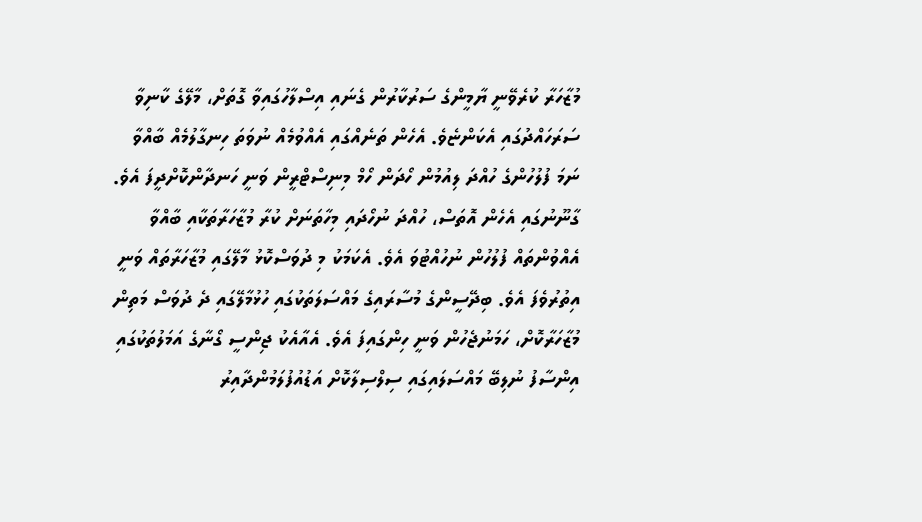މުޒާހަރާ ކުރެވޭނީ ޔާމީންގެ ސަރުކާރުން ގެނައި އިސްލާހުގައިވާ ގޮތަށް، މާލޭގެ ކާނިވާ ސަރަހައްދުގައި އެކަންޏެވެ. އެހެން ތަނެއްގައި އެއްވުމެއް ނުވަތަ ހިނގާލުމެއް ބާއްވާ ނަމަ ފުލުހުންގެ ހުއްދަ ލިއުމުން ހޯދަން ހޯމް މިނިސްޓްރީން ވަނީ ހަނދާންކޮށްދީފަ އެވެ.
ގާނޫނުގައި އެހެން އޮތަސް، ހުއްދަ ނުހޯދައި މިހާތަނަށް ކުރާ މުޒާހަރާތަކާއި ބާއްވާ އެއްވުންތައް ފުލުހުން ނުހުއްޓުވަ އެވެ. އެކަމަކު މި ދުވަސްކޮޅު މާލޭގައި މުޒާހަރާތައް ވަނީ އިތުރުވެފަ އެވެ. ބިދޭސީންގެ މުސާރައިގެ މައްސަލަތަކުގައި ހުޅުމާލޭގައި ދެ ދުވަސް މަތިން މުޒާހަރާކޮށް، ހަމަނުޖެހުން ވަނީ ހިންގައިފަ އެވެ. އެއާއެކު ޖިންސީ ގޯނާގެ އަމަލުތަކުގައި އިންސާފު ނުލިބޭ މައްސަލައިގައި ސިލްސިލާކޮށް އަޑުއުފުލަމުންދާއިރު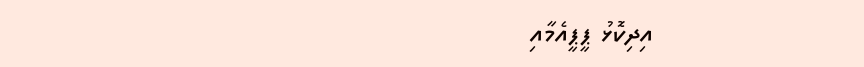އިދިކޮޅު ޕީޕީއެމާއި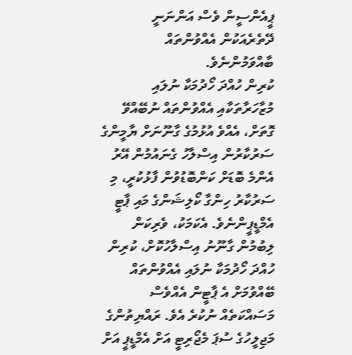ޕީއެންސީން ވެސް އަންނަނީ ދޭތެރެއަކުން އެއްވުންތައް ބާއްވަމުންނެވެ.
ކުރިން ހުއްދަ ހޯދުމަކާ ނުލައި މުޒާހަރާތަކާއި އެއްވުންތައް ނުބޭއްވޭ ގޮތަށް، އެއްވެ އުޅުމުގެ ގާނޫނަށް ޔާމީންގެ ސަރުކާރުން އިސްލާހު ގެނައުމުން އޭރު އެންމެ ބޮޑަށް ކަންބޮޑުވުން ފާޅުކުރީ، މި ސަރުކާރު ހިންގާ ކޯލިޝަންގެ މައި ޕާޓީ އެމްޑީޕީންނެވެ. އެކަމަކު، ވެރިކަން ލިބުމުން ގާނޫނު އިސްލާހުކޮށް، ކުރިން ހުއްދަ ހޯދުމަކާ ނުލައި އެއްވުންތައް ބޭއްވުމަށް އެ ޕާޓީން އެއްވެސް މަސައްކަތެއް ނުކުރެ އެވެ. ރައްޔިތުންގެ މަޖިލީހުގެ ސުޕަ މެޖޯރިޓީ އަށް އެމްޑީޕީ އަށް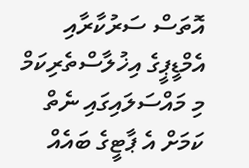އޮތަސް ސަރުކާރާއި އެމްޑީޕީގެ އިޚުލާސްތެރިކަމް މި މައްސަލައިގައި ނެތް ކަމަށް އެ ޕާޓީގެ ބައެއް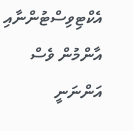އެކްޓިވިސްޓުންނާއި އާންމުން ވެސް އަންނަނީ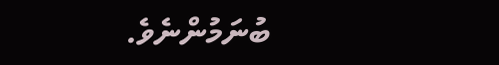ބުނަމުންނެވެ.